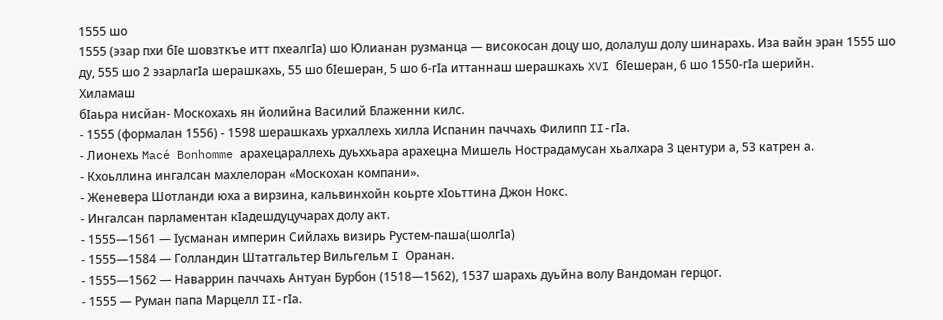1555 шо
1555 (эзар пхи бӀе шовзткъе итт пхеалгӀа) шо Юлианан рузманца — високосан доцу шо, долалуш долу шинарахь. Иза вайн эран 1555 шо ду, 555 шо 2 эзарлагӀа шерашкахь, 55 шо бӀешеран, 5 шо 6-гӀа иттаннаш шерашкахь XVI бӀешеран, 6 шо 1550-гӀа шерийн.
Хиламаш
бӀаьра нисйан- Москохахь ян йолийна Василий Блаженни килс.
- 1555 (формалан 1556) - 1598 шерашкахь урхаллехь хилла Испанин паччахь Филипп II-гIа.
- Лионехь Macé Bonhomme арахецараллехь дуьххьара арахецна Мишель Нострадамусан хьалхара 3 центури а, 53 катрен а.
- Кхоьллина ингалсан махлелоран «Москохан компани».
- Женевера Шотланди юха а вирзина, кальвинхойн коьрте хӀоьттина Джон Нокс.
- Ингалсан парламентан кIадешдуцучарах долу акт.
- 1555—1561 — Ӏусманан империн Сийлахь визирь Рустем-паша(шолгIа)
- 1555—1584 — Голландин Штатгальтер Вильгельм I Оранан.
- 1555—1562 — Наваррин паччахь Антуан Бурбон (1518—1562), 1537 шарахь дуьйна волу Вандоман герцог.
- 1555 — Руман папа Марцелл II-гIа.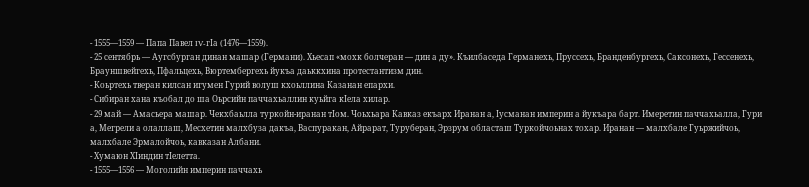- 1555—1559 — Папа Павел IV-гIа (1476—1559).
- 25 сентябрь — Аугсбурган динан машар (Германи). Хьесап «мохк болчеран — дин а ду». Къилбаседа Германехь, Пруссехь, Бранденбургехь, Саксонехь, Гессенехь, Брауншвейгехь, Пфальцехь, Вюртембергехь йукъа даьккхина протестантизм дин.
- Коьртехь тверан килсан игумен Гурий волуш кхоьллина Казанан епархи.
- Сибиран хана къобал до ша Оьрсийн паччахьаллин куьйга кIела хилар.
- 29 май — Амасьера машар. Чекхбаьлла туркойн-иранан тIом. Чоьхьара Кавказ екъарх Иранан а, Iусманан империн а йукъара барт. Имеретин паччахьалла, Гури а, Мегрели а олаллаш, Месхетин малхбуза дакъа, Васпуракан, Айрарат, Туруберан, Эрзрум областаш Туркойчоьнах тохар. Иранан — малхбале Гуьржийчоь, малхбале Эрмалойчоь, кавказан Албани.
- Хумаюн ХӀиндин тIелетта.
- 1555—1556 — Моголийн империн паччахь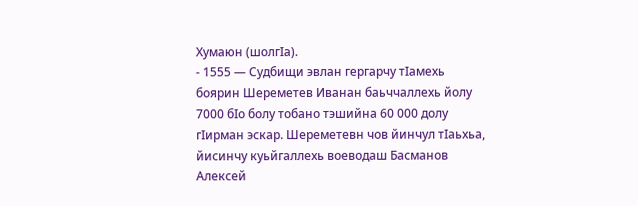Хумаюн (шолгIа).
- 1555 — Судбищи эвлан гергарчу тӀамехь боярин Шереметев Иванан баьччаллехь йолу 7000 бӀо болу тобано тэшийна 60 000 долу гӀирман эскар. Шереметевн чов йинчул тӀаьхьа, йисинчу куьйгаллехь воеводаш Басманов Алексей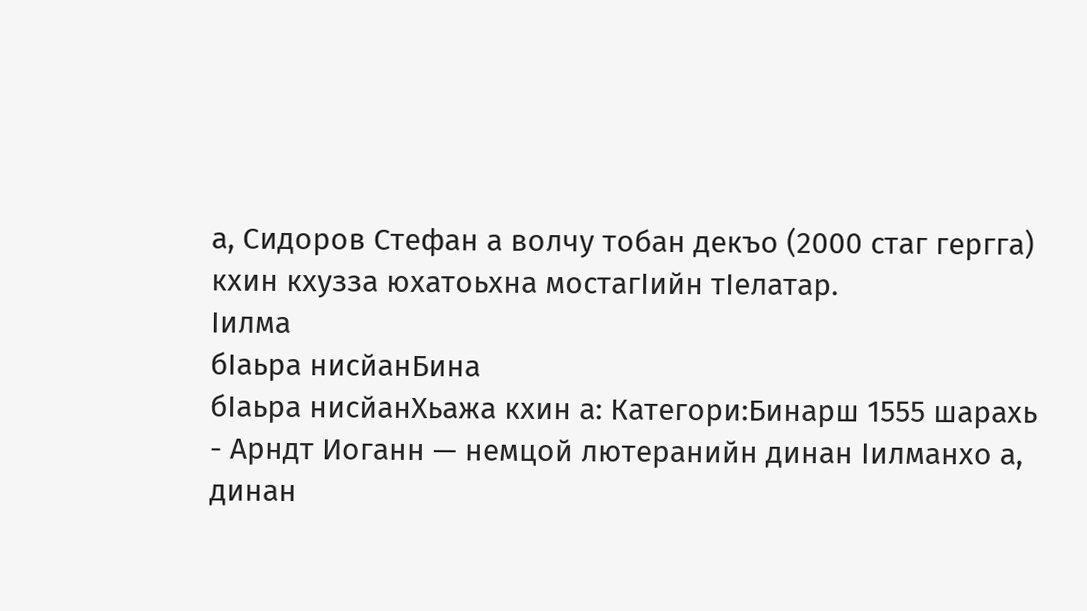а, Сидоров Стефан а волчу тобан декъо (2000 стаг гергга) кхин кхузза юхатоьхна мостагӀийн тӀелатар.
Ӏилма
бӀаьра нисйанБина
бӀаьра нисйанХьажа кхин а: Категори:Бинарш 1555 шарахь
- Арндт Иоганн — немцой лютеранийн динан Ӏилманхо а, динан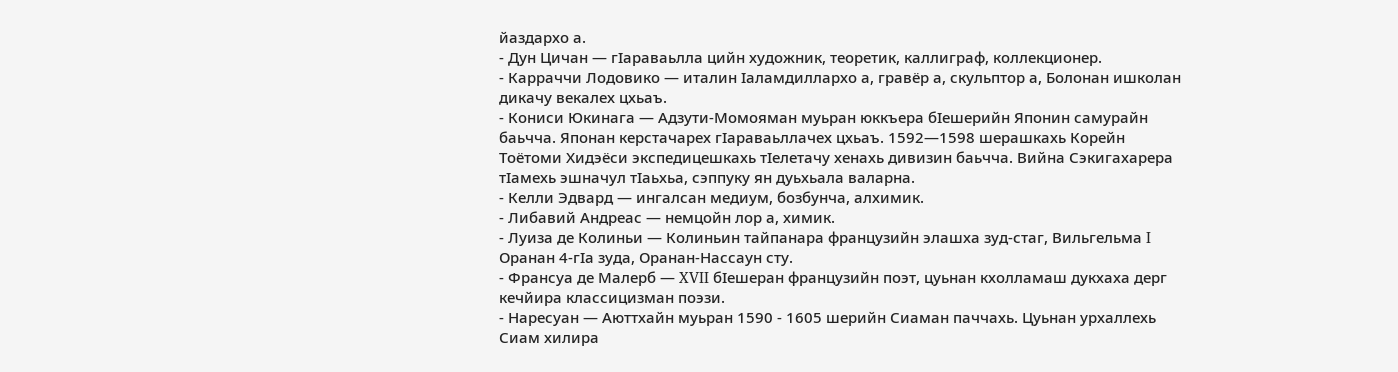йаздархо а.
- Дун Цичан — гӀараваьлла цийн художник, теоретик, каллиграф, коллекционер.
- Карраччи Лодовико — италин Ӏаламдиллархо а, гравёр а, скульптор а, Болонан ишколан дикачу векалех цхьаъ.
- Кониси Юкинага — Адзути-Момояман муьран юккъера бӀешерийн Японин самурайн баьчча. Японан керстачарех гӀараваьллачех цхьаъ. 1592—1598 шерашкахь Корейн Тоётоми Хидэёси экспедицешкахь тӀелетачу хенахь дивизин баьчча. Вийна Сэкигахарера тӀамехь эшначул тӀаьхьа, сэппуку ян дуьхьала валарна.
- Келли Эдвард — ингалсан медиум, бозбунча, алхимик.
- Либавий Андреас — немцойн лор а, химик.
- Луиза де Колиньи — Колиньин тайпанара французийн элашха зуд-стаг, Вильгельма I Оранан 4-гӀа зуда, Оранан-Нассаун сту.
- Франсуа де Малерб — XVII бӀешеран французийн поэт, цуьнан кхолламаш дукхаха дерг кечйира классицизман поэзи.
- Наресуан — Аюттхайн муьран 1590 - 1605 шерийн Сиаман паччахь. Цуьнан урхаллехь Сиам хилира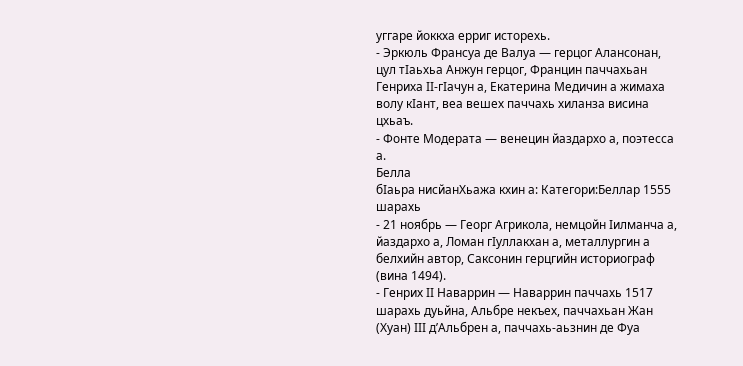уггаре йоккха ерриг исторехь.
- Эркюль Франсуа де Валуа — герцог Алансонан, цул тӀаьхьа Анжун герцог, Францин паччахьан Генриха ӀӀ-гӀачун а, Екатерина Медичин а жимаха волу кӀант, веа вешех паччахь хиланза висина цхьаъ.
- Фонте Модерата — венецин йаздархо а, поэтесса а.
Белла
бӀаьра нисйанХьажа кхин а: Категори:Беллар 1555 шарахь
- 21 ноябрь — Георг Агрикола, немцойн Ӏилманча а, йаздархо а, Ломан гӀуллакхан а, металлургин а белхийн автор, Саксонин герцгийн историограф (вина 1494).
- Генрих ӀӀ Наваррин — Наваррин паччахь 1517 шарахь дуьйна, Альбре некъех, паччахьан Жан (Хуан) ӀӀӀ д’Альбрен а, паччахь-аьзнин де Фуа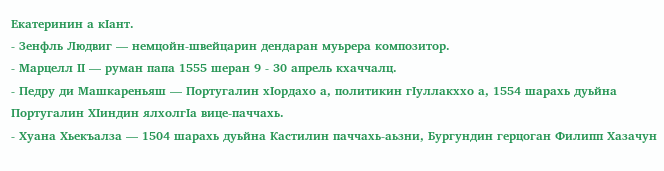Екатеринин а кӀант.
- Зенфль Людвиг — немцойн-швейцарин дендаран муьрера композитор.
- Марцелл ӀӀ — руман папа 1555 шеран 9 - 30 апрель кхаччалц.
- Педру ди Машкареньяш — Португалин хӀордахо а, политикин гӀуллакххо а, 1554 шарахь дуьйна Португалин ХӀиндин ялхолгӀа вице-паччахь.
- Хуана Хьекъалза — 1504 шарахь дуьйна Кастилин паччахь-аьзни, Бургундин герцоган Филипп Хазачун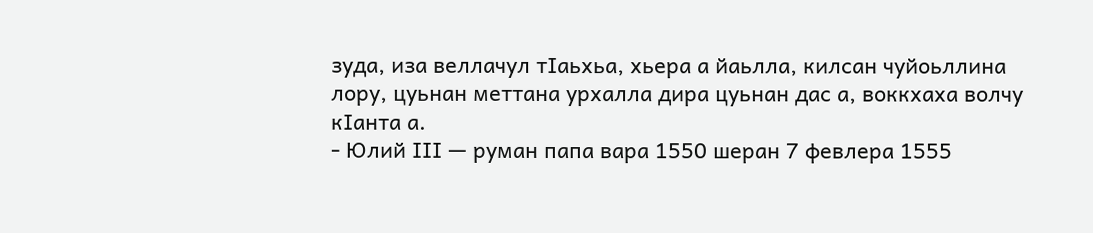зуда, иза веллачул тӀаьхьа, хьера а йаьлла, килсан чуйоьллина лору, цуьнан меттана урхалла дира цуьнан дас а, воккхаха волчу кӀанта а.
- Юлий ӀӀӀ — руман папа вара 1550 шеран 7 февлера 1555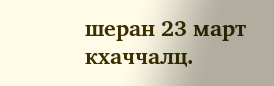шеран 23 март кхаччалц.